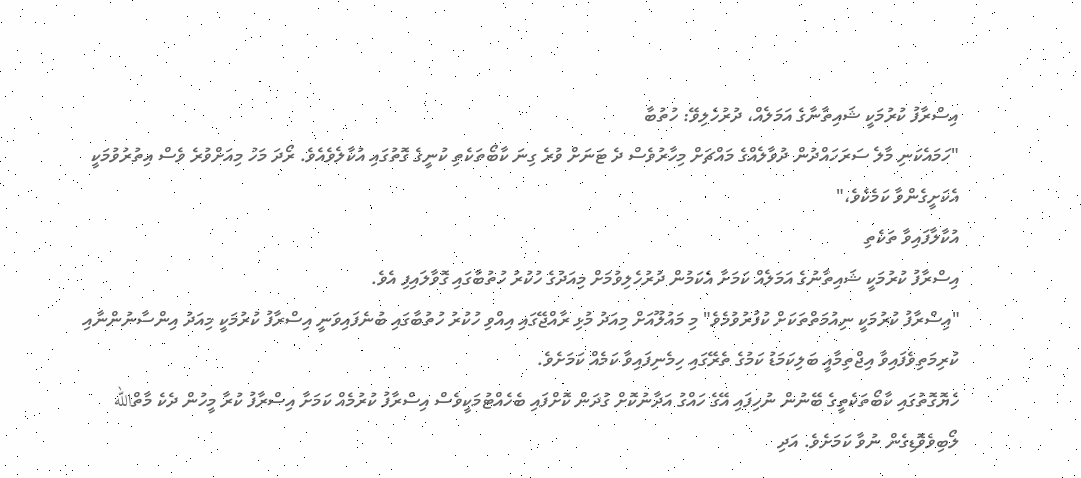އިސްރާފު ކުރުމަކީ ޝައިތާނާގެ އަމަލެއް، ދުރުހެލިވޭ: ހުތުބާ
"ހަމައެކަނި މާލެ ސަރަހައްދުން ދުވާލެއްގެ މައްޗަށް މިހާރުވެސް ދެ ޓަނަށް ވުރެ ގިނަ ކާބޯތަކެތި ކުނީގެ ގޮތުގައި އުކާލެވެއެވެ. ރޯދަ މަހު މިއަށްވުރެ ވެސް އިތުރުވުމަކީ އެކަށީގެންވާ ކަމެކެވެ،"
އުކާލާފައިވާ ތަކެތި
އިސްރާފު ކުރުމަކީ ޝައިތާނުގެ އަމަލެއް ކަމަށާ އެކަމުން ދުރުހެލިވުމަށް މިއަދުގެ ހުކުރު ހުތުބާގައި ގޮވާލައިފި އެވެ.
"އިސްރާފު ކުރުމަކީ ނިއުމަތްތަކަށް ކުފުރުވުމެވެ" މި މައުލޫއަށް މިއަދު މުޅި ރާއްޖޭގައި އިއްވި ހުކުރު ހުތުބާގައި ބުނެފައިވަނީ އިސްރާފު ކުރުމަކީ މިއަދު އިންސާނުންނާއި ކުރިމަތިވެފައިވާ އިޖްތިމާއީ ބަލިކަމަޑު ކަމުގެ ތެރޭގައި ހިމެނިފައިވާ ކަމެއް ކަމަށެވެ.
ހެޔޮގޮތުގައި ކާބޯތަކެތީގެ ބޭނުން ނުހިފައި އޭގެ ހައްގު އަދާނުކޮށް ގުދަން ކޮށްފައި ބެހެއްޓުމަކީވެސް އިސްރާފު ކުރުމެއް ކަމަށާ އިސްރާފު ކުރާ މީހުން ދެކެ މާތްالله ލޯބިވެވޮޑިގެން ނުވާ ކަމަށެވެ. އަދި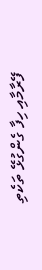ފޭރާމާއި ހިފާ ގެންގުޅޭ ތަކެތި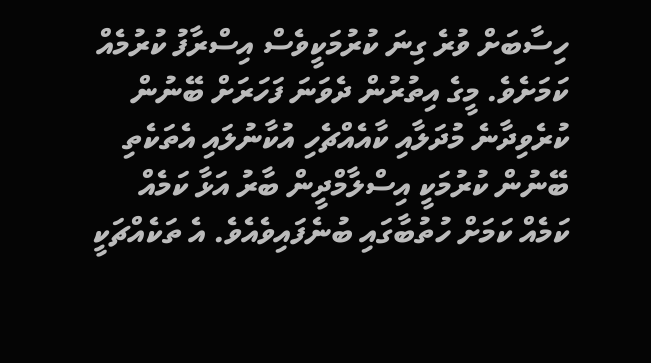ހިސާބަށް ވުރެ ގިނަ ކުރުމަކީވެސް އިސްރާފު ކުރުމެއް ކަމަށެވެ. މީގެ އިތުރުން ދެވަނަ ފަހަރަށް ބޭނުން ކުރެވިދާނެ މުދަލާއި ކާއެއްޗެހި އުކާނުލައި އެތަކެތި ބޭނުން ކުރުމަކީ އިސްލާމްދީން ބާރު އަޅާ ކަމެއް ކަމެއް ކަމަށް ހުތުބާގައި ބުނެފައިވެއެވެ. އެ ތަކެއްޗަކީ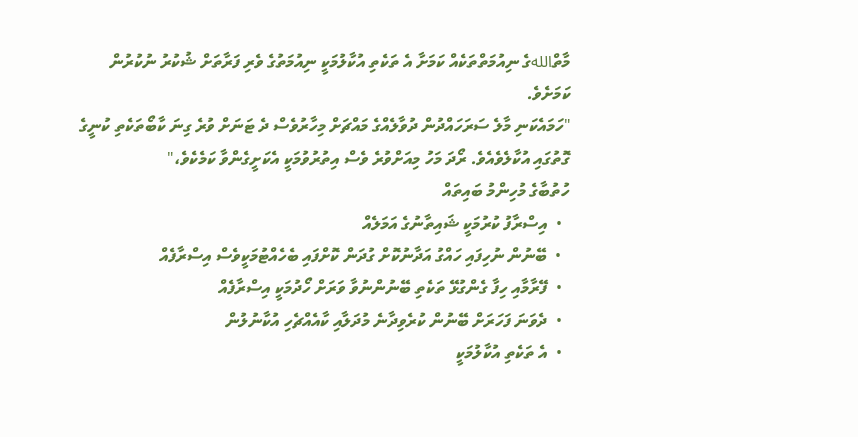މާތްاللهގެ ނިއުމަތްތަކެއް ކަމަށާ އެ ތަކެތި އުކާލުމަކީ ނިއުމަތުގެ ވެރި ފަރާތަށް ޝުކުރު ނުކުރުން ކަމަށެވެ.
"ހަމައެކަނި މާލެ ސަރަހައްދުން ދުވާލެއްގެ މައްޗަށް މިހާރުވެސް ދެ ޓަނަށް ވުރެ ގިނަ ކާބޯތަކެތި ކުނީގެ ގޮތުގައި އުކާލެވެއެވެ. ރޯދަ މަހު މިއަށްވުރެ ވެސް އިތުރުވުމަކީ އެކަށީގެންވާ ކަމެކެވެ،"
ހުތުބާގެ މުހިންމު ބައިތައް
  •  އިސްރާފު ކުރުމަކީ ޝައިތާނުގެ އަމަލެއް
  •  ބޭނުން ނުހިފައި ހައްގު އަދާނުކޮށް ގުދަން ކޮށްފައި ބެހެއްޓުމަކީވެސް އިސްރާފެއް
  •  ފޭރާމާއި ހިފާ ގެންގުޅޭ ތަކެތި ބޭނުންނުވާ ވަރަށް ހޯދުމަކީ އިސްރާފެއް
  •  ދެވަނަ ފަހަރަށް ބޭނުން ކުރެވިދާނެ މުދަލާއި ކާއެއްޗެހި އުކާނުލުން
  •  އެ ތަކެތި އުކާލުމަކީ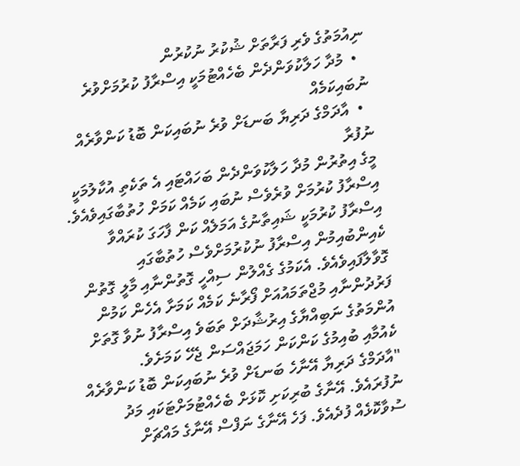ނިއުމަތުގެ ވެރި ފަރާތަށް ޝުކުރު ނުކުރުން
  •  މުދާ ހަލާކުވަންދެން ބެހެއްޓުމަކީ އިސްރާފު ކުރުމަށްވުރެ ނުބައިކަމެއް
  •  އާދަމްގެ ދަރިޔާ ބަނޑަށް ވުރެ ނުބައިކަން ބޮޑު ކަންވާރެއް ނުފުރާ
މީގެ އިތުރުން މުދާ ހަލާކުވަންދެން ބަހައްޓައި އެ ތަކެތި އުކާލުމަކީ އިސްރާފު ކުރުމަށް ވުރެވެސް ނުބައި ކަމެއް ކަމަށް ހުތުބާގައިވެއެވެ.
އިސްރާފު ކުރުމަކީ ޝައިތާނުގެ އަމަލެއް ކަން ފާހަގަ ކުރައްވާ ކެއިންބުއިމުން އިސްރާފު ނުކުރުމަށްވެސް ހުތުބާގައި ގޮވާލާފައިވެއެވެ. އެކަމުގެ ގެއްލުން ސިއްހީ ގޮތުންނާއި މާލީ ގޮތުން ފަރުދުންނާއި މުޖްތަމައުއަށް ފޯރާނެ ކަމެއް ކަމަށާ އެހެން ކަމުން އުންމަތުގެ ނަބިއްޔާގެ އިރުޝާދަށް ތަބަވެ އިސްރާފު ނުވާ ގޮތަށް ކެއުމާއި ބުއިމުގެ ކަންކަން ހަމަޖައްސަން ޖެހޭ ކަމަށެވެ.
"އާދަމްގެ ދަރިޔާ އޭނާހެ ބަނޑަށް ވުރެ ނުބައިކަން ބޮޑު ކަންވާރެއް ނުފުރައެވެ. އޭނާގެ ބުރިކަށި ކޮޅަށް ބެހެއްޓުމަށްޓަކައި މަދު ސުވާކޮޅެއް ފުދެއެވެ. ފަހެ އޭނާގެ ނަފްސް އޭނާގެ މައްޗަށް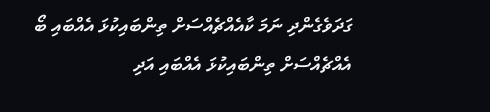ގަދަވެގެންދި ނަމަ ކާއެއްޗެއްސަށް ތިންބައިކުޅަ އެއްބައި ބޯ އެއްޗެއްސަށް ތިންބައިކުޅަ އެއްބައި އަދި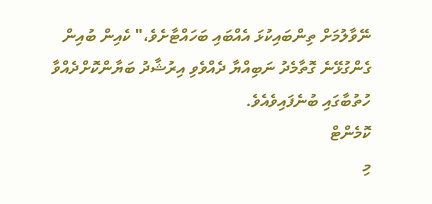ނޭވާލުމަށް ތިންބައިކުޅަ އެއްބައި ބަހައްޓާށެވެ،" ކެއިން ބުއިން ގެންގުޅޭނެ ގޮތާމެދު ނަބިއްޔާ ދެއްވެވި އިރުޝާދު ބަޔާންކޮށްދެއްވާ ހުތުބާގައި ބުނެފައިވެއެވެ.
ކޮމެންޓް
މި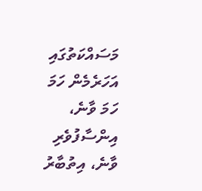މަސައްކަތުގައި އަހަރެމެން ހަމަ ހަމަ ވާނެ، އިންސާފުވެރި ވާނެ، އިތުބާރު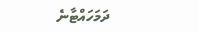ދަމަހައްޓާނެ